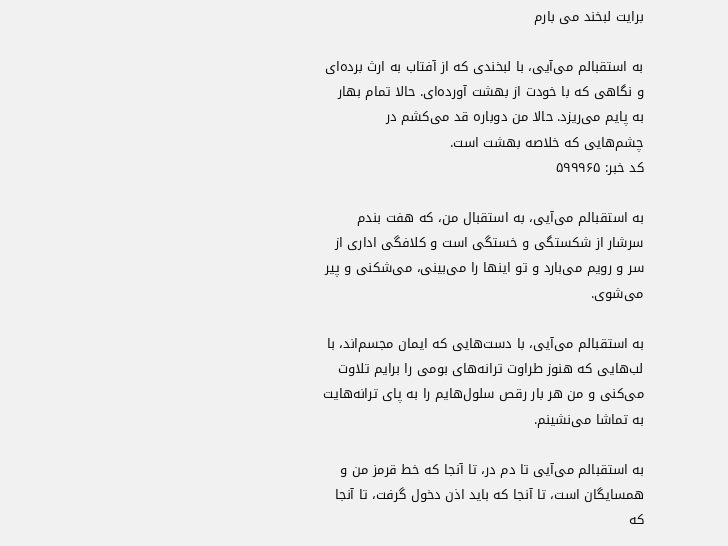برایت لبخند می ‌بارم

به استقبالم می‌آیی، با لبخندی که از آفتاب به ارث برده‌ای و نگاهی که با خودت از بهشت آورده‌ای. حالا تمام بهار به پایم می‌ریزد. حالا من دوباره قد می‌کشم در چشم‌هایی که خلاصه بهشت است.
کد خبر: ۵۹۹۹۶۵

به استقبالم می‌آیی، به استقبال من، که هفت بندم سرشار از شکستگی و خستگی است و کلافگی اداری از سر و رویم می‌بارد و تو اینها را می‌بینی، می‌شکنی و پیر می‌شوی.

به استقبالم می‌آیی، با دست‌هایی که ایمان مجسم‌اند، با لب‌هایی که هنوز طراوت ترانه‌های بومی را برایم تلاوت می‌کنی و من هر بار رقص سلول‌هایم را به پای ترانه‌هایت به تماشا می‌نشینم.

به استقبالم می‌آیی تا دم در، تا آنجا که خط قرمز من و همسایگان است،‌ تا آنجا که باید اذن دخول گرفت، تا آنجا که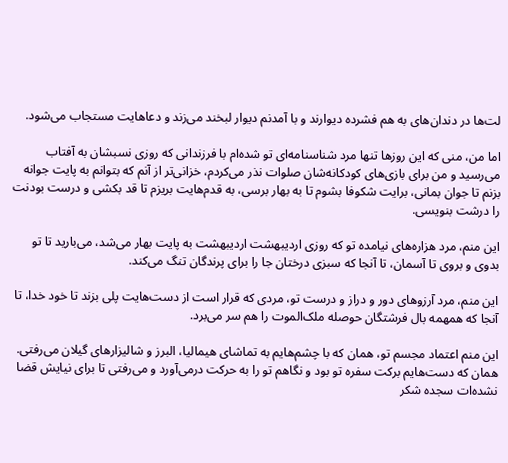لت‌ها در دندان‌های به هم فشرده دیوارند و با آمدنم دیوار لبخند می‌زند و دعاهایت مستجاب می‌شود.

اما من، منی که این روزها تنها مرد شناسنامه‌ای تو شده‌ام با فرزندانی که روزی نسبشان به آفتاب می‌رسید و من برای بازی‌های کودکانه‌شان صلوات نذر می‌کردم، خزانی‌تر از آنم که بتوانم به پایت جوانه بزنم تا جوان بمانی، برایت شکوفا بشوم تا به بهار برسی، به قدم‌هایت بریزم تا قد بکشی و درست بودنت را درشت بنویسی.

این منم، مرد هزاره‌های نیامده تو که روزی اردیبهشت اردیبهشت به پایت بهار می‌شد، می‌بارید تا تو بدوی و بروی تا آسمان، تا آنجا که سبزی درختان جا را برای پرندگان تنگ می‌کند.

این منم، مرد آرزوهای دور و دراز و درست تو، مردی که قرار است از دست‌هایت پلی بزند تا خود خدا، تا آنجا که همهمه بال فرشتگان حوصله ملک‌الموت را هم سر می‌برد.

این منم اعتماد مجسم تو، همان که با چشم‌هایم به تماشای هیمالیا، ‌البرز و شالیزارهای گیلان می‌رفتی. همان که دست‌هایم برکت سفره تو بود و نگاهم تو را به حرکت درمی‌آورد و می‌رفتی تا برای نیایش قضا نشده‌ات سجده شکر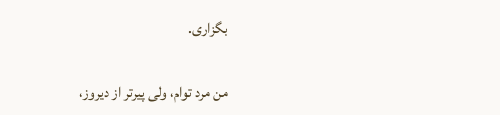بگزاری.

من مرد توام، ولی پیرتر از دیروز،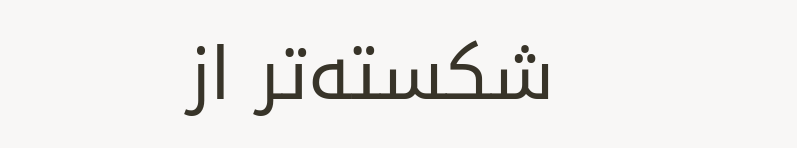شکسته‌تر از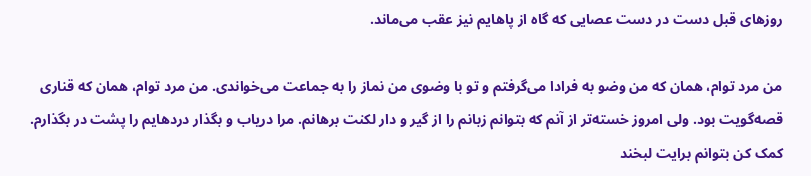روزهای قبل دست در دست عصایی که گاه از پاهایم نیز عقب می‌ماند.

من مرد توام، همان که من وضو به فرادا می‌گرفتم و تو با وضوی من نماز را به جماعت می‌خواندی. من مرد توام، همان که قناری قصه‌گویت بود. ولی امروز خسته‌تر از آنم که بتوانم زبانم را از گیر و دار لکنت برهانم. مرا دریاب و بگذار دردهایم را پشت در بگذارم. کمک کن بتوانم برایت لبخند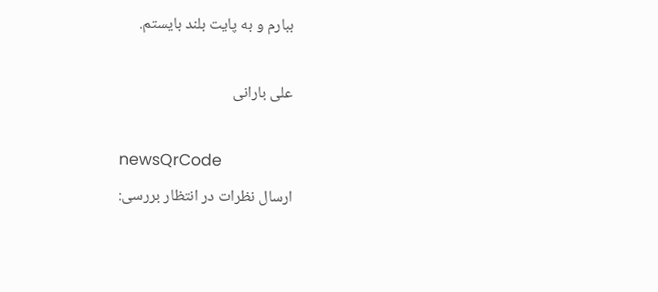ببارم و به پایت بلند بایستم.

علی بارانی

newsQrCode
ارسال نظرات در انتظار بررسی: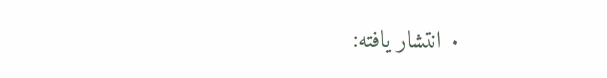۰ انتشار یافته: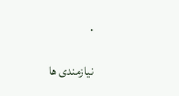۰

نیازمندی ها